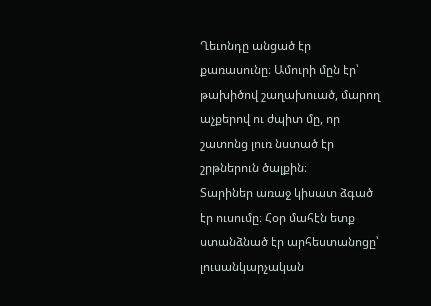Ղեւոնդը անցած էր քառասունը։ Ամուրի մըն էր՝ թախիծով շաղախուած, մարող աչքերով ու ժպիտ մը, որ շատոնց լուռ նստած էր շրթներուն ծալքին։
Տարիներ առաջ կիսատ ձգած էր ուսումը։ Հօր մահէն ետք ստանձնած էր արհեստանոցը՝ լուսանկարչական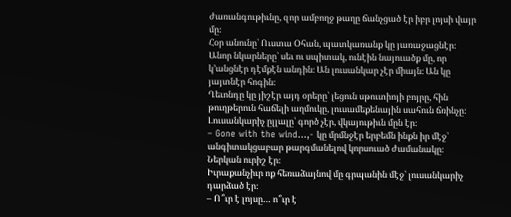ժառանգութիւնը, զոր ամբողջ թաղը ճանչցած էր իբր լոյսի վայր մը։
Հօր անունը՝ Ուստա Օհան, պատկառանք կը յառաջացնէր։ Անոր նկարները՝ սեւ ու սպիտակ, ունէին նայուածք մը, որ կ’անցնէր դէմքէն անդին։ Ան լուսանկար չէր միայն։ Ան կը յայտնէր հոգին։
Ղեւոնդը կը յիշէր այդ օրերը՝ լեցուն սթուտիոյի բոյրը, հին թուղթերուն հաճելի աղմուկը, լուսամեքենային սահուն ճռինչը։
Լուսանկարիչ ըլլալը՝ գործ չէր, վկայութիւն մըն էր։
– Gone with the wind…,- կը մրմնջէր երբեմն ինքն իր մէջ՝ անգիտակցաբար թարգմանելով կորսուած ժամանակը։
Ներկան ուրիշ էր։
Իւրաքանչիւր ոք հեռաձայնով մը գրպանին մէջ՝ լուսանկարիչ դարձած էր։
– Ո՞ւր է լոյսը… ո՞ւր է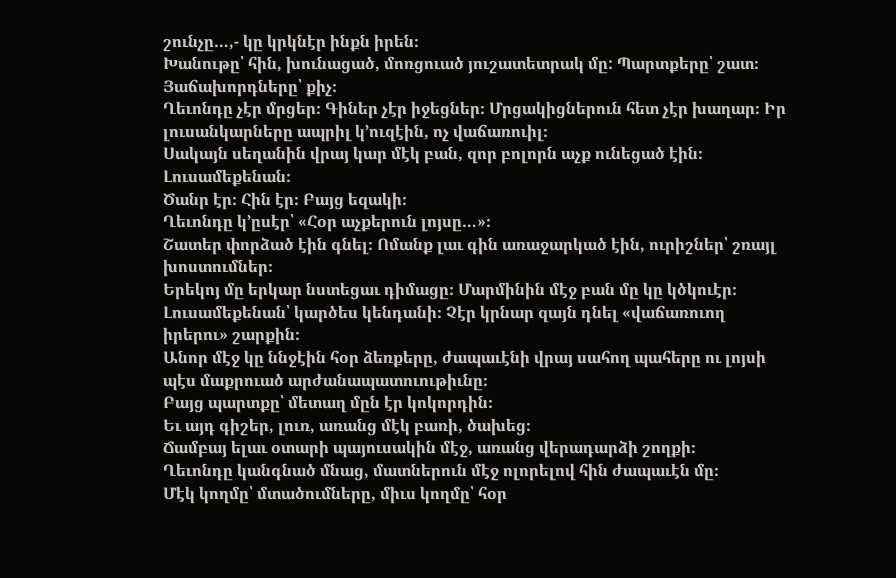շունչը…,- կը կրկնէր ինքն իրեն։
Խանութը՝ հին, խունացած, մոռցուած յուշատետրակ մը: Պարտքերը՝ շատ։ Յաճախորդները՝ քիչ։
Ղեւոնդը չէր մրցեր։ Գիներ չէր իջեցներ։ Մրցակիցներուն հետ չէր խաղար։ Իր լուսանկարները ապրիլ կ’ուզէին, ոչ վաճառուիլ։
Սակայն սեղանին վրայ կար մէկ բան, զոր բոլորն աչք ունեցած էին։
Լուսամեքենան։
Ծանր էր։ Հին էր։ Բայց եզակի։
Ղեւոնդը կ’ըսէր՝ «Հօր աչքերուն լոյսը…»։
Շատեր փորձած էին գնել։ Ոմանք լաւ գին առաջարկած էին, ուրիշներ՝ շռայլ խոստումներ։
Երեկոյ մը երկար նստեցաւ դիմացը։ Մարմինին մէջ բան մը կը կծկուէր։
Լուսամեքենան՝ կարծես կենդանի։ Չէր կրնար զայն դնել «վաճառուող իրերու» շարքին։
Անոր մէջ կը ննջէին հօր ձեռքերը, ժապաւէնի վրայ սահող պահերը ու լոյսի պէս մաքրուած արժանապատուութիւնը։
Բայց պարտքը՝ մետաղ մըն էր կոկորդին։
Եւ այդ գիշեր, լուռ, առանց մէկ բառի, ծախեց։
Ճամբայ ելաւ օտարի պայուսակին մէջ, առանց վերադարձի շողքի։
Ղեւոնդը կանգնած մնաց, մատներուն մէջ ոլորելով հին ժապաւէն մը։
Մէկ կողմը՝ մտածումները, միւս կողմը՝ հօր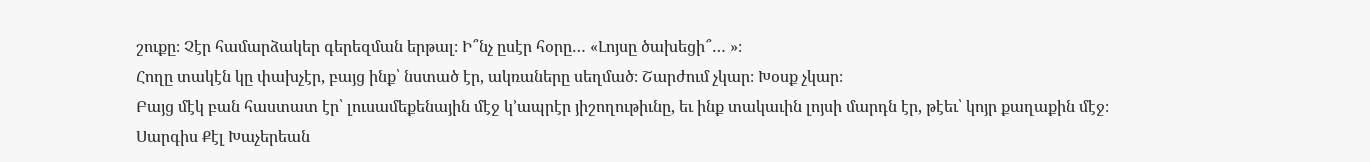շուքը։ Չէր համարձակեր գերեզման երթալ։ Ի՞նչ ըսէր հօրը… «Լոյսը ծախեցի՞… »։
Հողը տակէն կը փախչէր, բայց ինք՝ նստած էր, ակռաները սեղմած։ Շարժում չկար։ Խօսք չկար։
Բայց մէկ բան հաստատ էր՝ լուսամեքենային մէջ կ’ապրէր յիշողութիւնը, եւ ինք տակաւին լոյսի մարդն էր, թէեւ՝ կոյր քաղաքին մէջ։
Սարգիս Քէլ Խաչերեան